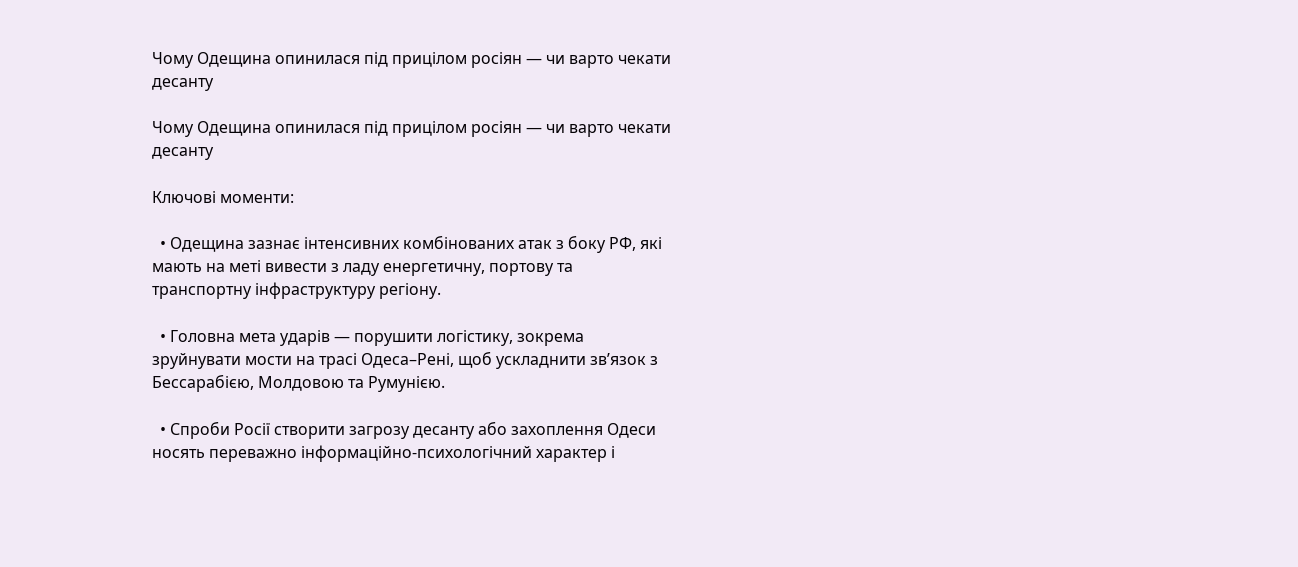Чому Одещина опинилася під прицілом росіян — чи варто чекати десанту

Чому Одещина опинилася під прицілом росіян — чи варто чекати десанту

Ключові моменти:

  • Одещина зазнає інтенсивних комбінованих атак з боку РФ, які мають на меті вивести з ладу енергетичну, портову та транспортну інфраструктуру регіону.

  • Головна мета ударів — порушити логістику, зокрема зруйнувати мости на трасі Одеса–Рені, щоб ускладнити зв’язок з Бессарабією, Молдовою та Румунією.

  • Спроби Росії створити загрозу десанту або захоплення Одеси носять переважно інформаційно-психологічний характер і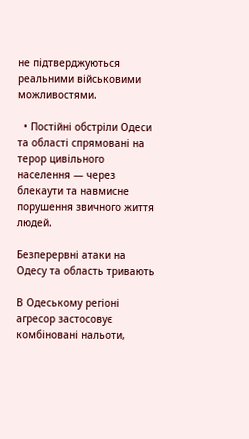не підтверджуються реальними військовими можливостями.

  • Постійні обстріли Одеси та області спрямовані на терор цивільного населення — через блекаути та навмисне порушення звичного життя людей.

Безперервні атаки на Одесу та область тривають

В Одеському регіоні агресор застосовує комбіновані нальоти,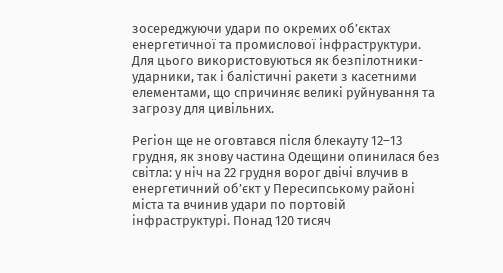зосереджуючи удари по окремих об’єктах енергетичної та промислової інфраструктури. Для цього використовуються як безпілотники-ударники, так і балістичні ракети з касетними елементами, що спричиняє великі руйнування та загрозу для цивільних.

Регіон ще не оговтався після блекауту 12–13 грудня, як знову частина Одещини опинилася без світла: у ніч на 22 грудня ворог двічі влучив в енергетичний об’єкт у Пересипському районі міста та вчинив удари по портовій інфраструктурі. Понад 120 тисяч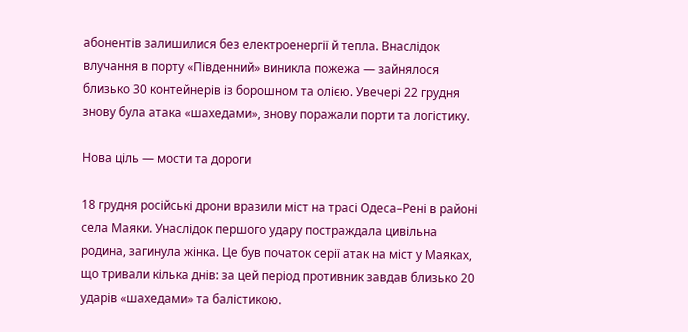абонентів залишилися без електроенергії й тепла. Внаслідок влучання в порту «Південний» виникла пожежа — зайнялося близько 30 контейнерів із борошном та олією. Увечері 22 грудня знову була атака «шахедами», знову поражали порти та логістику.

Нова ціль — мости та дороги

18 грудня російські дрони вразили міст на трасі Одеса–Рені в районі села Маяки. Унаслідок першого удару постраждала цивільна родина, загинула жінка. Це був початок серії атак на міст у Маяках, що тривали кілька днів: за цей період противник завдав близько 20 ударів «шахедами» та балістикою.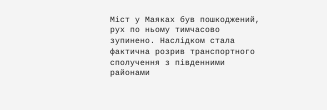Міст у Маяках був пошкоджений, рух по ньому тимчасово зупинено. Наслідком стала фактична розрив транспортного сполучення з південними районами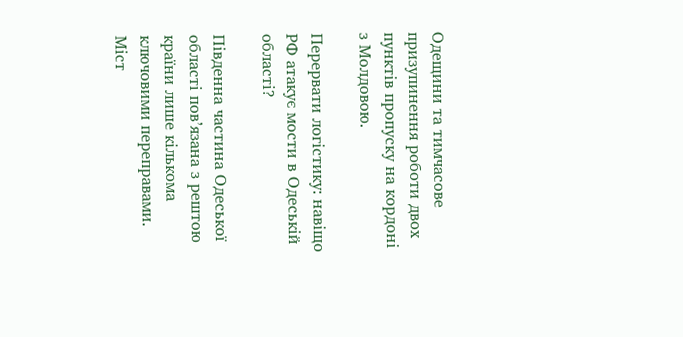Одещини та тимчасове призупинення роботи двох пунктів пропуску на кордоні з Молдовою.

Перервати логістику: навіщо РФ атакує мости в Одеській області?

Південна частина Одеської області пов’язана з рештою країни лише кількома ключовими переправами. Міст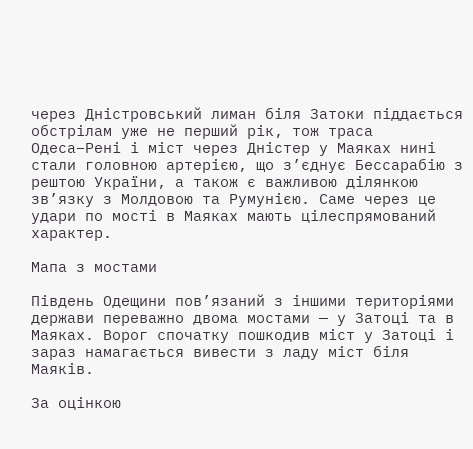через Дністровський лиман біля Затоки піддається обстрілам уже не перший рік, тож траса Одеса–Рені і міст через Дністер у Маяках нині стали головною артерією, що з’єднує Бессарабію з рештою України, а також є важливою ділянкою зв’язку з Молдовою та Румунією. Саме через це удари по мості в Маяках мають цілеспрямований характер.

Мапа з мостами

Південь Одещини пов’язаний з іншими територіями держави переважно двома мостами — у Затоці та в Маяках. Ворог спочатку пошкодив міст у Затоці і зараз намагається вивести з ладу міст біля Маяків.

За оцінкою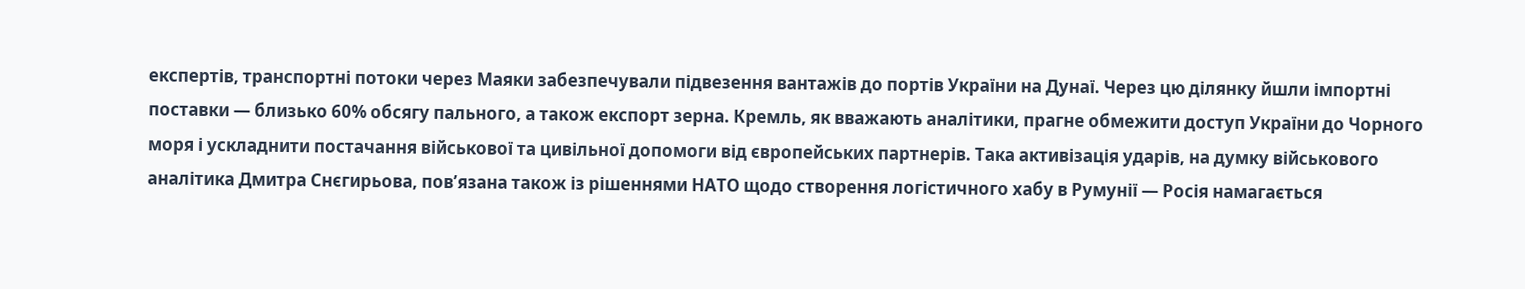експертів, транспортні потоки через Маяки забезпечували підвезення вантажів до портів України на Дунаї. Через цю ділянку йшли імпортні поставки — близько 60% обсягу пального, а також експорт зерна. Кремль, як вважають аналітики, прагне обмежити доступ України до Чорного моря і ускладнити постачання військової та цивільної допомоги від європейських партнерів. Така активізація ударів, на думку військового аналітика Дмитра Снєгирьова, пов’язана також із рішеннями НАТО щодо створення логістичного хабу в Румунії — Росія намагається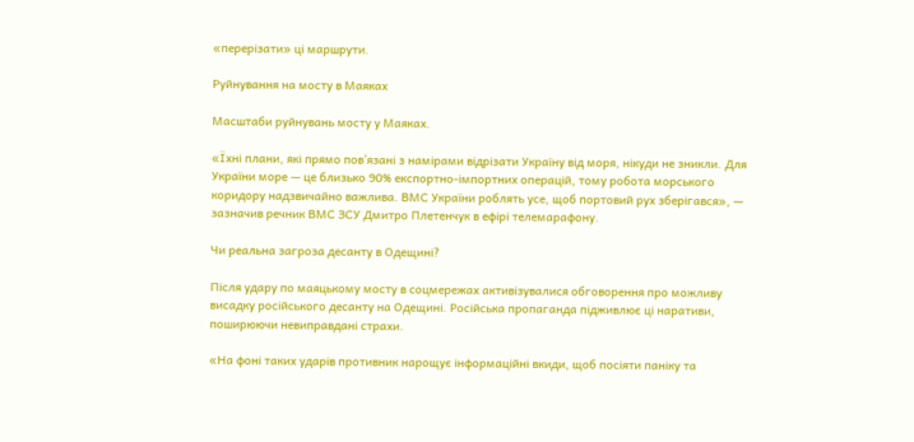«перерізати» ці маршрути.

Руйнування на мосту в Маяках

Масштаби руйнувань мосту у Маяках.

«Їхні плани, які прямо пов’язані з намірами відрізати Україну від моря, нікуди не зникли. Для України море — це близько 90% експортно-імпортних операцій, тому робота морського коридору надзвичайно важлива. ВМС України роблять усе, щоб портовий рух зберігався», — зазначив речник ВМС ЗСУ Дмитро Плетенчук в ефірі телемарафону.

Чи реальна загроза десанту в Одещині?

Після удару по маяцькому мосту в соцмережах активізувалися обговорення про можливу висадку російського десанту на Одещині. Російська пропаганда підживлює ці наративи, поширюючи невиправдані страхи.

«На фоні таких ударів противник нарощує інформаційні вкиди, щоб посіяти паніку та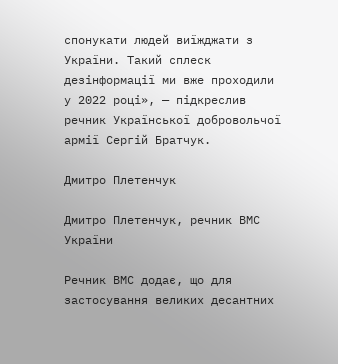спонукати людей виїжджати з України. Такий сплеск дезінформації ми вже проходили у 2022 році», — підкреслив речник Української добровольчої армії Сергій Братчук.

Дмитро Плетенчук

Дмитро Плетенчук, речник ВМС України

Речник ВМС додає, що для застосування великих десантних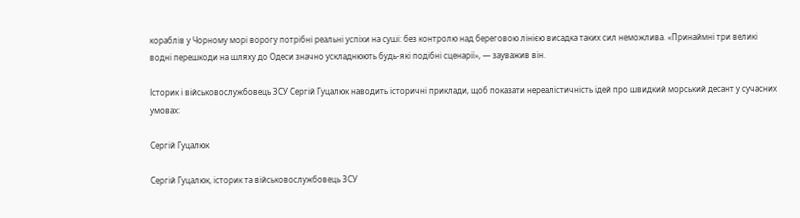кораблів у Чорному морі ворогу потрібні реальні успіхи на суші: без контролю над береговою лінією висадка таких сил неможлива. «Принаймні три великі водні перешкоди на шляху до Одеси значно ускладнюють будь-які подібні сценарії», — зауважив він.

Історик і військовослужбовець ЗСУ Сергій Гуцалюк наводить історичні приклади, щоб показати нереалістичність ідей про швидкий морський десант у сучасних умовах:

Сергій Гуцалюк

Сергій Гуцалюк, історик та військовослужбовець ЗСУ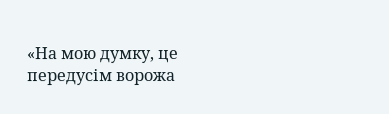«На мою думку, це передусім ворожа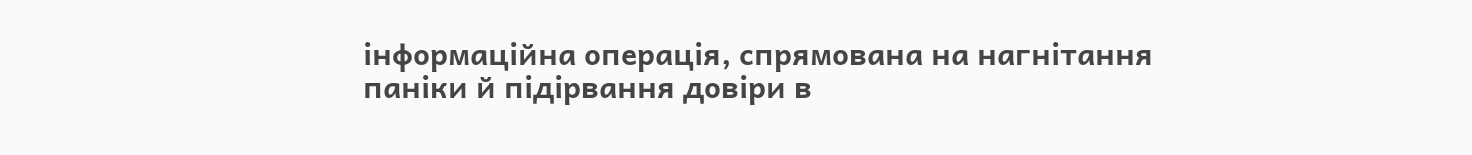інформаційна операція, спрямована на нагнітання паніки й підірвання довіри в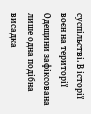суспільстві. В історії воєн на території Одещини зафіксована лише одна подібна висадка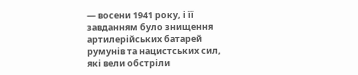— восени 1941 року, і її завданням було знищення артилерійських батарей румунів та нацистських сил, які вели обстріли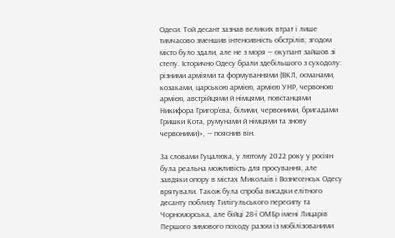Одеси. Той десант зазнав великих втрат і лише тимчасово зменшив інтенсивність обстрілів; згодом місто було здали, але не з моря — окупант зайшов зі степу. Історично Одесу брали здебільшого з суходолу: різними арміями та формуваннями (ВКЛ, османами, козаками, царською армією, армією УНР, червоною армією, австрійцями й німцями, повстанцями Никифора Григор’єва, білими, червоними, бригадами Гришки Кота, румунами й німцями та знову червоними)», — пояснив він.

За словами Гуцалюка, у лютому 2022 року у росіян була реальна можливість для просування, але завдяки опору в містах Миколаїв і Вознесенськ Одесу врятували. Також була спроба висадки елітного десанту поблизу Тилігульського пересипу та Чорноморська, але бійці 28-ї ОМБр імені Лицарів Першого зимового походу разом із мобілізованими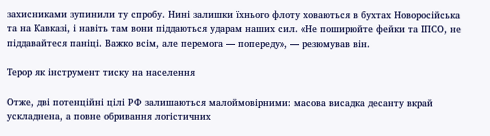захисниками зупинили ту спробу. Нині залишки їхнього флоту ховаються в бухтах Новоросійська та на Кавказі, і навіть там вони піддаються ударам наших сил. «Не поширюйте фейки та ІПСО, не піддавайтеся паніці. Важко всім, але перемога — попереду», — резюмував він.

Терор як інструмент тиску на населення

Отже, дві потенційні цілі РФ залишаються малоймовірними: масова висадка десанту вкрай ускладнена, а повне обривання логістичних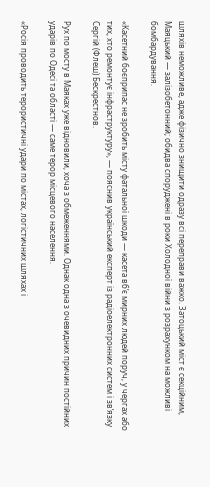шляхів неможливе, адже фізично знищити одразу всі переправи важко. Затоцький міст є секційним, Маяцький — залізобетонний; обидва споруджені в роки Холодної війни з розрахунком на можливі бомбардування.

«Касетний боєприпас не зробить місту фатальної шкоди — касета вб’є мирних людей поруч, у чергах або тих, хто ремонтує інфраструктуру», — пояснив український експерт із радіоелектронних систем і зв’язку Сергій (Флеш) Бескрестнов.

Рух по мосту в Маяках уже відновили, хоча з обмеженнями. Однак одна з очевидних причин постійних ударів по Одесі та області — саме терор місцевого населення.

«Росія проводить терористичні удари по містах, логістичних шляхах і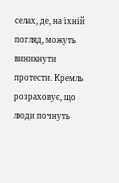селах, де, на їхній погляд, можуть виникнути протести. Кремль розраховує, що люди почнуть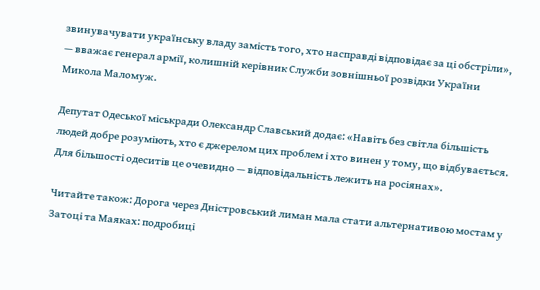звинувачувати українську владу замість того, хто насправді відповідає за ці обстріли», — вважає генерал армії, колишній керівник Служби зовнішньої розвідки України Микола Маломуж.

Депутат Одеської міськради Олександр Славський додає: «Навіть без світла більшість людей добре розуміють, хто є джерелом цих проблем і хто винен у тому, що відбувається. Для більшості одеситів це очевидно — відповідальність лежить на росіянах».

Читайте також: Дорога через Дністровський лиман мала стати альтернативою мостам у Затоці та Маяках: подробиці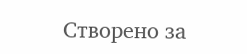Створено за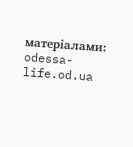матеріалами: odessa-life.od.ua